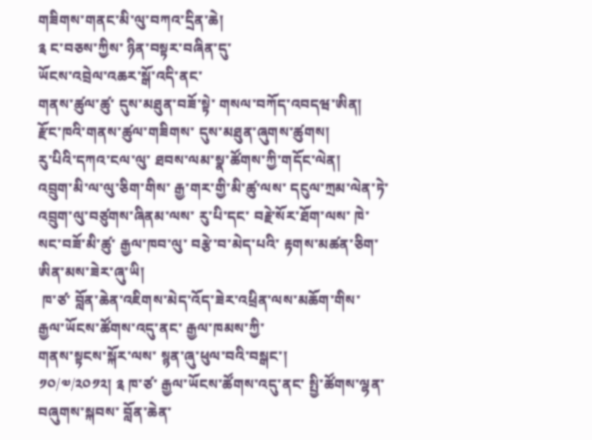གཟིགས་གནང་མི་ལུ་བཀའ་དྲིན་ཆེ།
༉ ང་བཅས་ཀྱིས་ ཉིན་བསྟར་བཞིན་དུ་
ཡོངས་འབྲེལ་འཆར་སྒོ་འདི་ནང་
གནས་ཚུལ་ཚུ་ དུས་མཐུན་བཟོ་སྟེ་ གསལ་བཀོད་འབདཝ་ཨིན།
རྫོང་ཁའི་གནས་ཚུལ་གཟིགས་ དུས་མཐུན་ཞུགས་ཚུགས།
རུ་པིའི་དཀའ་ངལ་ལུ་ ཐབས་ལམ་སྣ་ཚོགས་ཀྱི་གདོང་ལེན།
འབྲུག་མི་ལ་ལུ་ཅིག་གིས་ རྒྱ་གར་གྱི་མི་ཚུ་ལས་ དངུལ་ཀྲམ་ལེན་ཏེ་ འབྲུག་ལུ་བཙུགས་ཞིནམ་ལས་ རུ་པི་དང་ བརྗེ་སོར་ཐོག་ལས་ ཁེ་སང་བཟོ་མི་ཚུ་ རྒྱལ་ཁབ་ལུ་ བརྩེ་བ་མེད་པའི་ རྟགས་མཚན་ཅིག་ ཨིན་མས་ཟེར་ཞུ་ཡི།
 ཁ་ཙ་ བློན་ཆེན་འཇིགས་མེད་འོད་ཟེར་འཕྲིན་ལས་མཆོག་གིས་
རྒྱལ་ཡོངས་ཚོགས་འདུ་ནང་ རྒྱལ་ཁམས་ཀྱི་
གནས་སྟངས་སྐོར་ལས་ སྙན་ཞུ་ཕུལ་བའི་བསྒང་།
༡༠/༧/༢༠༡༢། ༉ ཁ་ཙ་ རྒྱལ་ཡོངས་ཚོགས་འདུ་ནང་ སྤྱི་ཚོགས་ལྷན་བཞུགས་སྐབས་ བློན་ཆེན་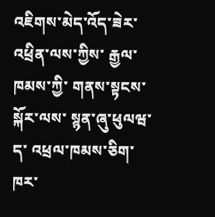འཇིགས་མེད་འོད་ཟེར་འཕྲིན་ལས་ཀྱིས་ རྒྱལ་ཁམས་ཀྱི་ གནས་སྟངས་སྐོར་ལས་ སྙན་ཞུ་ཕུལཝ་ད་ འཕྲལ་ཁམས་ཅིག་ཁར་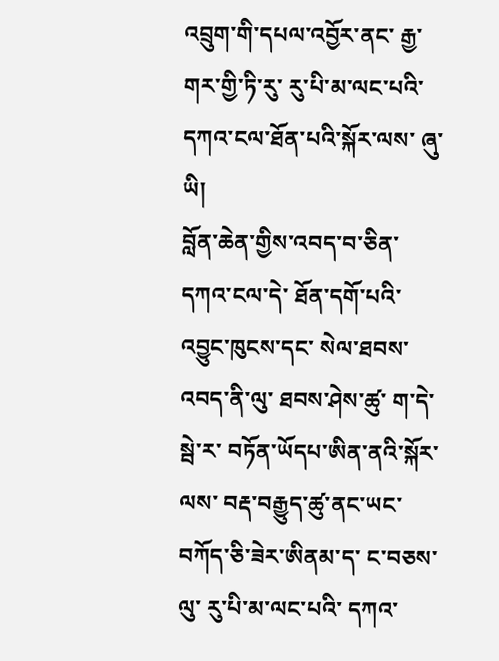འབྲུག་གི་དཔལ་འབྱོར་ནང་ རྒྱ་གར་གྱི་ཏི་རུ་ རུ་པི་མ་ལང་པའི་ དཀའ་ངལ་ཐོན་པའི་སྐོར་ལས་ ཞུ་ཡི།
བློན་ཆེན་གྱིས་འབད་བ་ཅིན་ དཀའ་ངལ་དེ་ ཐོན་དགོ་པའི་འབྱུང་ཁུངས་དང་ སེལ་ཐབས་འབད་ནི་ལུ་ ཐབས་ཤེས་ཚུ་ ག་དེ་སྦེ་ར་ བཏོན་ཡོདཔ་ཨིན་ནའི་སྐོར་ལས་ བརྡ་བརྒྱུད་ཚུ་ནང་ཡང་ བཀོད་ཅི་ཟེར་ཨིནམ་ད་ ང་བཅས་ལུ་ རུ་པི་མ་ལང་པའི་ དཀའ་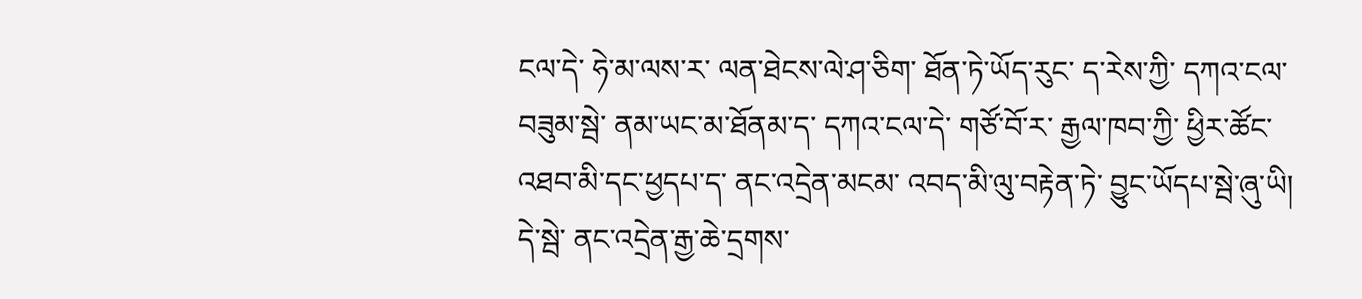ངལ་དེ་ ཧེ་མ་ལས་ར་ ལན་ཐེངས་ལེ་ཤ་ཅིག་ ཐོན་ཏེ་ཡོད་རུང་ ད་རེས་ཀྱི་ དཀའ་ངལ་བཟུམ་སྦེ་ ནམ་ཡང་མ་ཐོནམ་ད་ དཀའ་ངལ་དེ་ གཙོ་བོ་ར་ རྒྱལ་ཁབ་ཀྱི་ ཕྱིར་ཚོང་འཐབ་མི་དང་ཕྱདཔ་ད་ ནང་འདྲེན་མངམ་ འབད་མི་ལུ་བརྟེན་ཏེ་ བྱུང་ཡོདཔ་སྦེ་ཞུ་ཡི།
དེ་སྦེ་ ནང་འདྲེན་རྒྱ་ཆེ་དྲགས་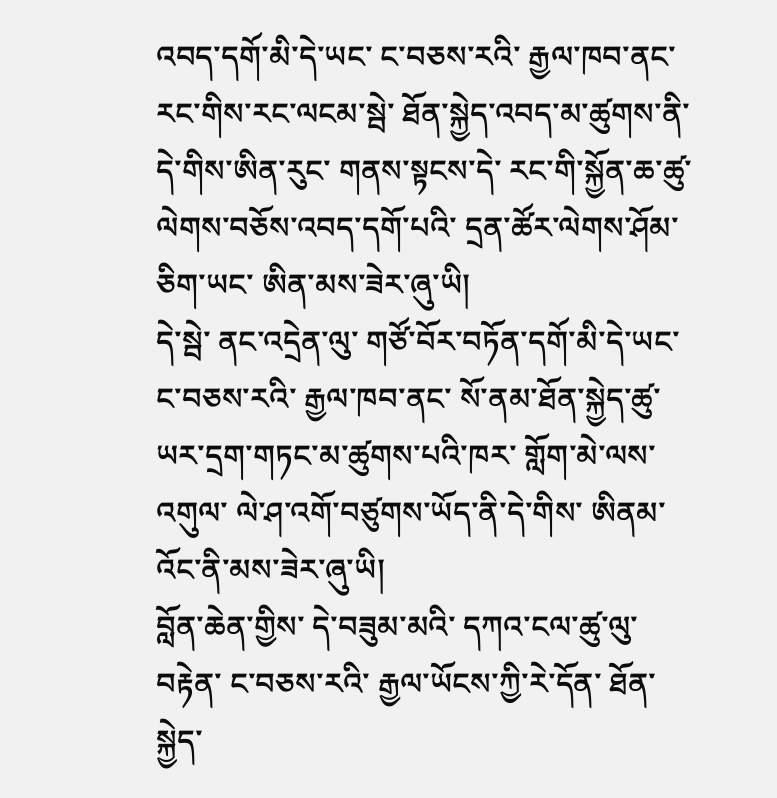འབད་དགོ་མི་དེ་ཡང་ ང་བཅས་རའི་ རྒྱལ་ཁབ་ནང་ རང་གིས་རང་ལངམ་སྦེ་ ཐོན་སྐྱེད་འབད་མ་ཚུགས་ནི་དེ་གིས་ཨིན་རུང་ གནས་སྟངས་དེ་ རང་གི་སྐྱོན་ཆ་ཚུ་ ལེགས་བཅོས་འབད་དགོ་པའི་ དྲན་ཚོར་ལེགས་ཤོམ་ཅིག་ཡང་ ཨིན་མས་ཟེར་ཞུ་ཡི།
དེ་སྦེ་ ནང་འདྲེན་ལུ་ གཙོ་བོར་བཏོན་དགོ་མི་དེ་ཡང་ ང་བཅས་རའི་ རྒྱལ་ཁབ་ནང་ སོ་ནམ་ཐོན་སྐྱེད་ཚུ་ ཡར་དྲག་གཏང་མ་ཚུགས་པའི་ཁར་ གློག་མེ་ལས་འགུལ་ ལེ་ཤ་འགོ་བཙུགས་ཡོད་ནི་དེ་གིས་ ཨིནམ་འོང་ནི་མས་ཟེར་ཞུ་ཡི།
བློན་ཆེན་གྱིས་ དེ་བཟུམ་མའི་ དཀའ་ངལ་ཚུ་ལུ་བརྟེན་ ང་བཅས་རའི་ རྒྱལ་ཡོངས་ཀྱི་རེ་དོན་ ཐོན་སྐྱེད་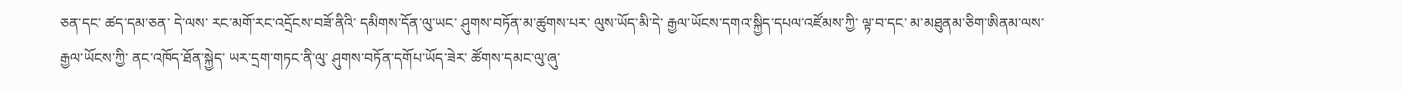ཅན་དང་ ཚད་དམ་ཅན་ དེ་ལས་ རང་མགོ་རང་འདྲོངས་བཟོ་ནིའི་ དམིགས་དོན་ལུ་ཡང་ ཤུགས་བཏོན་མ་ཚུགས་པར་ ལུས་ཡོད་མི་དེ་ རྒྱལ་ཡོངས་དགའ་སྐྱིད་དཔལ་འཛོམས་ཀྱི་ ལྟ་བ་དང་ མ་མཐུནམ་ཅིག་ཨིནམ་ལས་ རྒྱལ་ཡོངས་ཀྱི་ ནང་འཁོད་ཐོན་སྐྱེད་ ཡར་དྲག་གཏང་ནི་ལུ་ ཤུགས་བཏོན་དགོཔ་ཡོད་ཟེར་ ཚོགས་དམང་ལུ་ཞུ་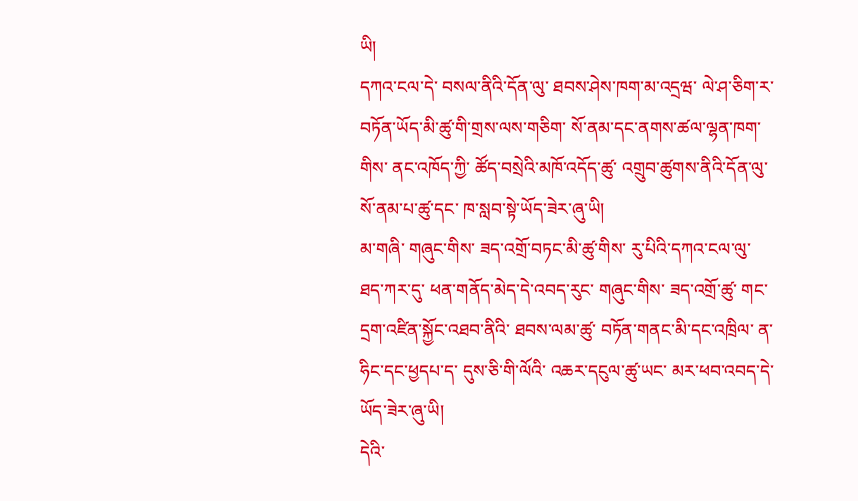ཡི།
དཀའ་ངལ་དེ་ བསལ་ནིའི་དོན་ལུ་ ཐབས་ཤེས་ཁག་མ་འདྲཝ་ ལེ་ཤ་ཅིག་ར་ བཏོན་ཡོད་མི་ཚུ་གི་གྲས་ལས་གཅིག་ སོ་ནམ་དང་ནགས་ཚལ་ལྷན་ཁག་གིས་ ནང་འཁོད་ཀྱི་ ཚོད་བསྲེའི་མཁོ་འདོད་ཚུ་ འགྲུབ་ཚུགས་ནིའི་དོན་ལུ་ སོ་ནམ་པ་ཚུ་དང་ ཁ་སླབ་སྟེ་ཡོད་ཟེར་ཞུ་ཡི།
མ་གཞི་ གཞུང་གིས་ ཟད་འགྲོ་བཏང་མི་ཚུ་གིས་ རུ་པིའི་དཀའ་ངལ་ལུ་ ཐད་ཀར་དུ་ ཕན་གནོད་མེད་དེ་འབད་རུང་ གཞུང་གིས་ ཟད་འགྲོ་ཚུ་ གང་དྲག་འཛིན་སྐྱོང་འཐབ་ནིའི་ ཐབས་ལམ་ཚུ་ བཏོན་གནང་མི་དང་འཁྲིལ་ ན་ཧིང་དང་ཕྱདཔ་ད་ དུས་ཅི་གི་ལོའི་ འཆར་དངུལ་ཚུ་ཡང་ མར་ཕབ་འབད་དེ་ཡོད་ཟེར་ཞུ་ཡི།
དེའི་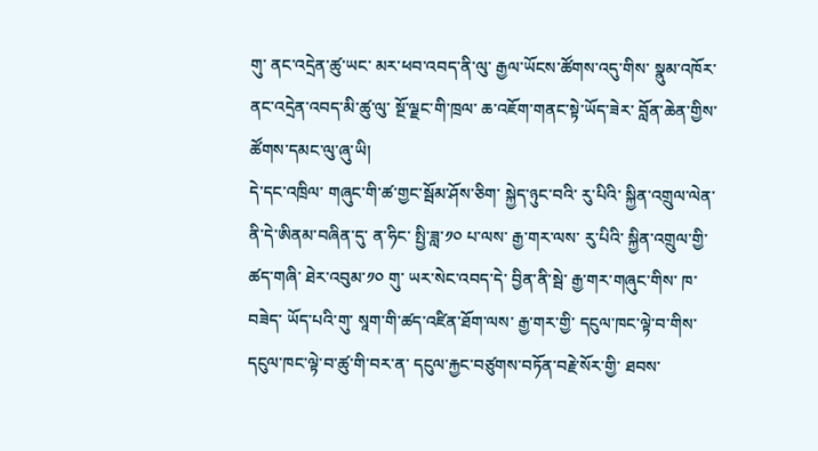གུ་ ནང་འདྲེན་ཚུ་ཡང་ མར་ཕབ་འབད་ནི་ལུ་ རྒྱལ་ཡོངས་ཚོགས་འདུ་གིས་ སྣུམ་འཁོར་ནང་འདྲེན་འབད་མི་ཚུ་ལུ་ སྔོ་ལྗང་གི་ཁྲལ་ ཆ་འཇོག་གནང་སྟེ་ཡོད་ཟེར་ བློན་ཆེན་གྱིས་ ཚོགས་དམང་ལུ་ཞུ་ཡི།
དེ་དང་འཁྲིལ་ གཞུང་གི་ཚ་གྱང་སྦོམ་ཤོས་ཅིག་ སྐྱེད་ཉུང་བའི་ རུ་པིའི་ སྐྱིན་འགྲུལ་ལེན་ནི་དེ་ཨིནམ་བཞིན་དུ་ ན་ཧིང་ སྤྱི་ཟླ་༡༠ པ་ལས་ རྒྱ་གར་ལས་ རུ་པིའི་ སྐྱིན་འགྲུལ་གྱི་ཚད་གཞི་ ཐེར་འབུམ་༡༠ གུ་ ཡར་སེང་འབད་དེ་ བྱིན་ནི་སྦེ་ རྒྱ་གར་གཞུང་གིས་ ཁ་བཟེད་ ཡོད་པའི་གུ་ སཱག་གི་ཚད་འཛིན་ཐོག་ལས་ རྒྱ་གར་གྱི་ དངུལ་ཁང་ལྟེ་བ་གིས་ དངུལ་ཁང་ལྟེ་བ་ཚུ་གི་བར་ན་ དངུལ་རྐྱང་བཙུགས་བཏོན་བརྗེ་སོར་གྱི་ ཐབས་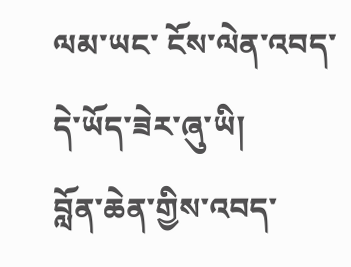ལམ་ཡང་ ངོས་ལེན་འབད་དེ་ཡོད་ཟེར་ཞུ་ཡི།
བློན་ཆེན་གྱིས་འབད་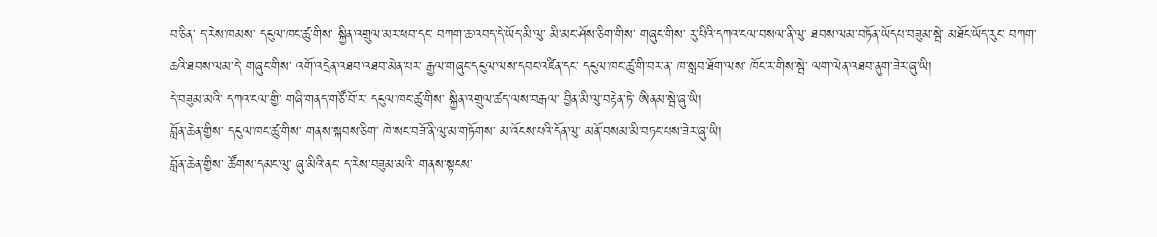བ་ཅིན་ ད་རེས་ཁམས་ དངུལ་ཁང་ཚུ་གིས་ སྐྱིན་འགྲུལ་མར་ཕབ་དང་ བཀག་ཆ་འབད་དེ་ཡོད་མི་ལུ་ མི་མང་ཤོས་ཅིག་གིས་ གཞུང་གིས་ རུ་པིའི་དཀའ་ངལ་བསལ་ནི་ལུ་ ཐབས་ལམ་བཏོན་ཡོདཔ་བཟུམ་སྦེ་ མཐོང་ཡོད་རུང་ བཀག་ཆའི་ཐབས་ལམ་དེ་ གཞུང་གིས་ འགོ་འདྲེན་འཐབ་འཐབ་མེན་པར་ རྒྱལ་གཞུང་དངུལ་ལས་དབང་འཛིན་དང་ དངུལ་ཁང་ཚུ་གི་བར་ན་ ཁ་སླབ་ཐོག་ལས་ ཁོང་ར་གིས་སྦེ་ ལག་ལེན་འཐབ་ནུག་ཟེར་ཞུ་ཡི།
དེ་བཟུམ་མའི་ དཀའ་ངལ་གྱི་ གཞི་གནད་གཙོ་བོ་ར་ དངུལ་ཁང་ཚུ་གིས་ སྐྱིན་འགྲུལ་ཚད་ལས་བརྒལ་ བྱིན་མི་ལུ་བརྟེན་ཏེ་ ཨིནམ་སྦེ་ཞུ་ཡི།
བློན་ཆེན་གྱིས་ དངུལ་ཁང་ཚུ་གིས་ གནས་སྐབས་ཅིག་ ཁེ་སང་བཟོ་ནི་ལུ་མ་གཏོགས་ མ་འོངས་པའི་དོན་ལུ་ མནོ་བསམ་མི་བཏང་པས་ཟེར་ཞུ་ཡི།
བློན་ཆེན་གྱིས་ ཚོགས་དམང་ལུ་ ཞུ་མིའི་ནང་ ད་རེས་བཟུམ་མའི་ གནས་སྟངས་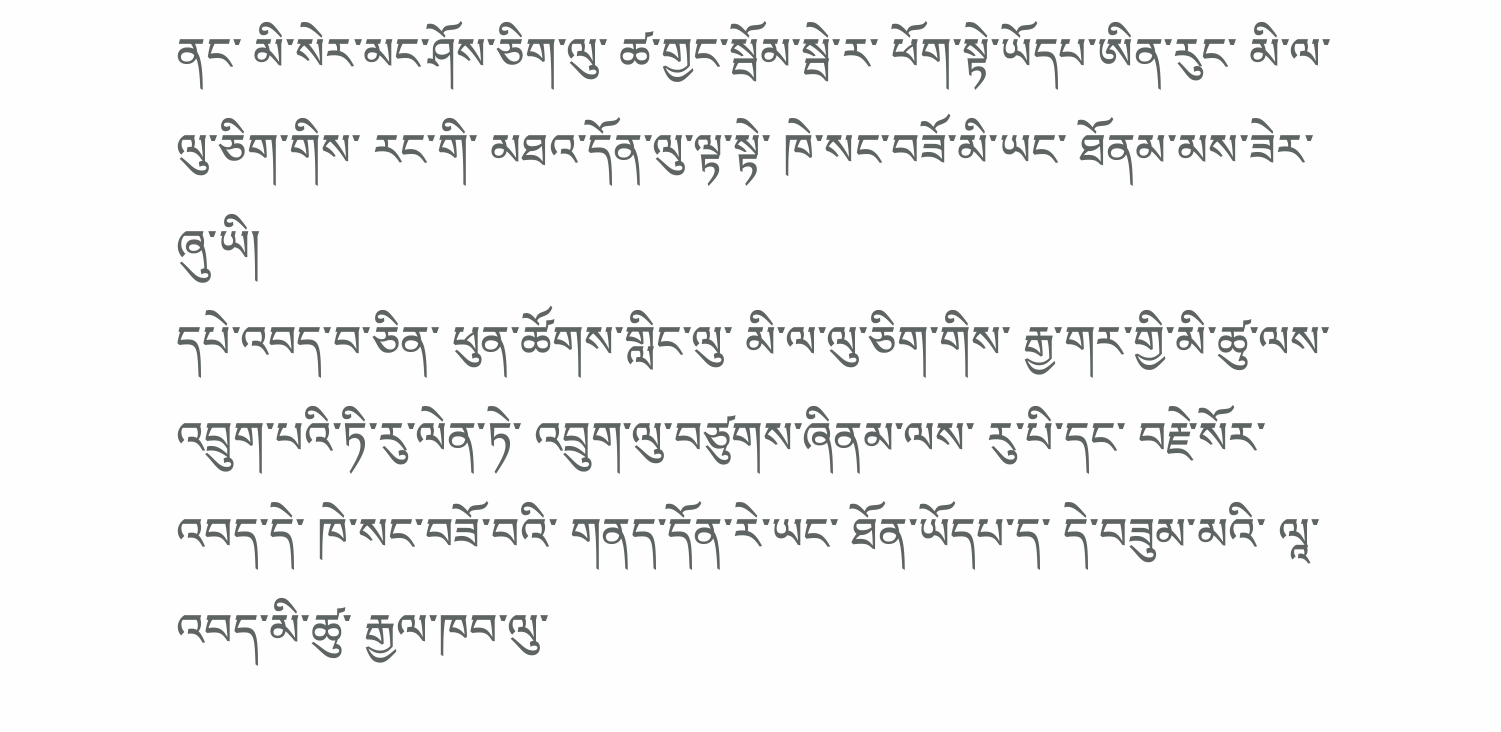ནང་ མི་སེར་མང་ཤོས་ཅིག་ལུ་ ཚ་གྱང་སྦོམ་སྦེ་ར་ ཕོག་སྟེ་ཡོདཔ་ཨིན་རུང་ མི་ལ་ལུ་ཅིག་གིས་ རང་གི་ མཐའ་དོན་ལུ་ལྟ་སྟེ་ ཁེ་སང་བཟོ་མི་ཡང་ ཐོནམ་མས་ཟེར་ཞུ་ཡི།
དཔེ་འབད་བ་ཅིན་ ཕུན་ཚོགས་གླིང་ལུ་ མི་ལ་ལུ་ཅིག་གིས་ རྒྱ་གར་གྱི་མི་ཚུ་ལས་ འབྲུག་པའི་ཏི་རུ་ལེན་ཏེ་ འབྲུག་ལུ་བཙུགས་ཞིནམ་ལས་ རུ་པི་དང་ བརྗེ་སོར་འབད་དེ་ ཁེ་སང་བཟོ་བའི་ གནད་དོན་རེ་ཡང་ ཐོན་ཡོདཔ་ད་ དེ་བཟུམ་མའི་ ལཱ་འབད་མི་ཚུ་ རྒྱལ་ཁབ་ལུ་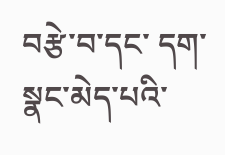བརྩེ་བ་དང་ དག་སྣང་མེད་པའི་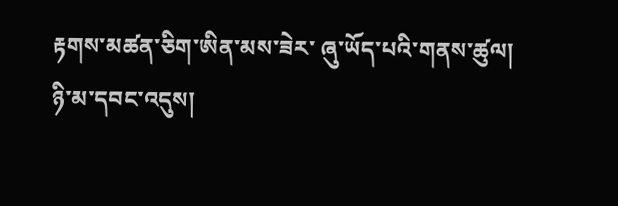རྟགས་མཚན་ཅིག་ཨིན་མས་ཟེར་ ཞུ་ཡོད་པའི་གནས་ཚུལ།
ཉི་མ་དབང་འདུས།